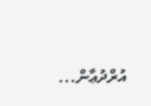އުރްދުޢާން...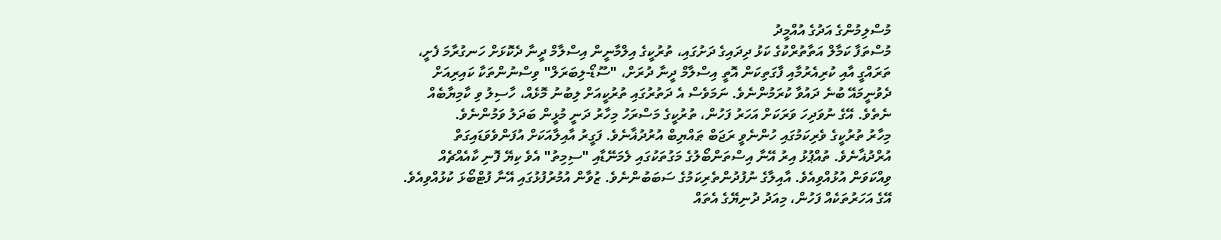މުސްލިމުންގެ އަދުގެ އުއްމީދު
މުސްތަފާ ކަމާލް އަތާތުރްކުގެ ކަޅު ދިދައިގެ ދަށުގައި، ތުރުކީގެ އިލްމާނީން އިސްލާމް ދީނާ ދެކޮޅަށް ހަނގުރާމަ ފެށީ، ތަރައްގީ އާއި ކުރިއެރުމާއި ފާގަތިކަން އޮތީ އިސްލާމް ދީނާ ދުރަށް، "ސޫޑޯ-ލިބަރަލް" ވިސްނުންތަކާ ކައިރިއަށް ދެވުނީމައޭ ބުނެ ދައުވާ ކުރަމުންނެވެ. ނަމަވެސް އެ ދަތުރުގައި ތުރުކީއަށް ލިބުނު މޮޅެއް، ހާސިލު ވި ކާމިޔާބެއް ނެތެވެ. އޭގެ ނުވަދިހަ ވަރަކަށް އަހަރު ފަހުން، ތުރުކީގެ މަސްރަހު މިހާރު ދަނީ މުޅީން ބަދަލު ވަމުންނެވެ.
މިހާރު ތުރުކީގެ ވެރިކަމުގައި ހުންނެވީ ރަޖަބް ޠައްޔިބް އުރުދުޣާނެވެ. ފަގީރު އާއިލާއަކަށް އުފަންވެވަޑައިގަތް އުރްދުޣާނެވެ. ތުއްޕުޅު އިރު އޭނާ އިސްތަންބޯލުގެ މަގުތަކުގައި ލެމަނޭޑާއި "ސިމިތު" އެވެ ކިޔޭ ފޮނި ކާއެއްޗެއް ވިއްކަވަން އުޅުއްވިއެވެ. އާއިލާގެ ނުފުދުންތެރިކަމުގެ ސަބަބުންނެވެ. ޒުވާން އުމުރުފުޅުގައި އޭނާ ފުޓްބޯޅަ ކުޅުއްވިއެވެ. އޭގެ އަހަރުތަކެއް ފަހުން، މިއަދު ދުނިޔޭގެ އެތައް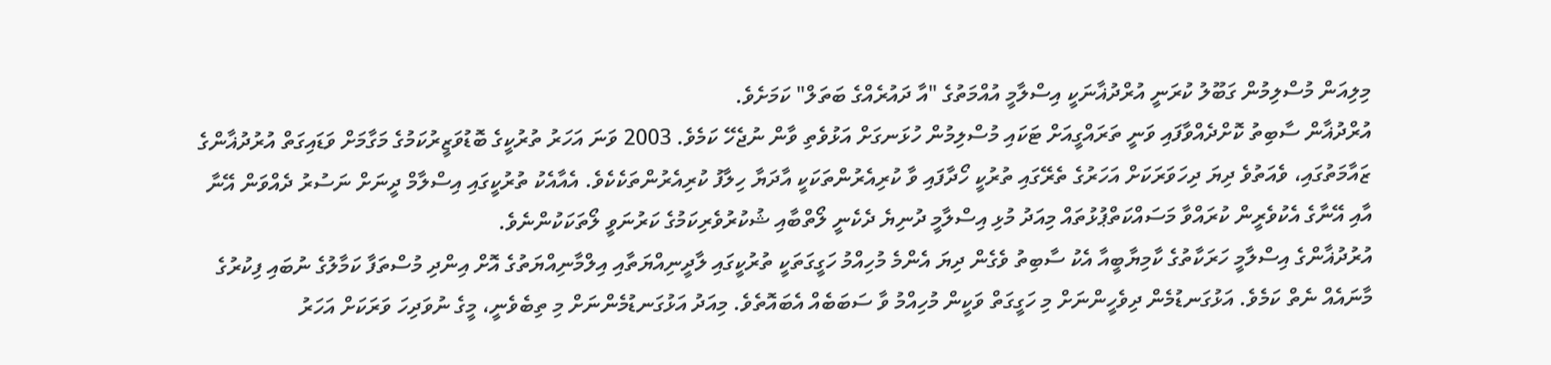މިލިއަން މުސްލިމުން ގަބޫލު ކުރަނީ އުރްދުޣާނަކީ އިސްލާމީ އުއްމަތުގެ "އާ ދައުރެއްގެ ބަތަލް" ކަމަށެވެ.
އުރްދުޣާން ސާބިތު ކޮށްދެއްވާފައި ވަނީ ތަރައްގީއަށް ޓަކައި މުސްލިމުން ހުޅަނގަށް އަޅުވެތި ވާން ނުޖެހޭ ކަމެވެ. 2003 ވަނަ އަހަރު ތުރުކީގެ ބޮޑުވަޒީރުކަމުގެ މަގާމަށް ވަޑައިގަތް އުރުދުޣާންގެ ޒައާމަތުގައި، ވެއަތުވެ ދިޔަ ދިހަވަރަކަށް އަހަރުގެ ތެރޭގައި ތުރުކީ ހޯދާފައި ވާ ކުރިއެރުންތަކަކީ އާދަޔާ ހިލާފު ކުރިއެރުންތަކެކެވެ. އެއާއެކު ތުރުކީގައި އިސްލާމް ދީނަށް ނަސުރު ދެއްވަން އޭނާ އާއި އޭނާގެ އެކުވެރީން ކުރައްވާ މަސައްކަތްޕުޅުތައް މިއަދު މުޅި އިސްލާމީ ދުނިޔެ ދެކެނީ ލޯތްބާއި ޝުކުރުވެރިކަމުގެ ކަރުނަވީ ލޯތަކަކުންނެވެ.
އުރުދުޣާންގެ އިސްލާމީ ހަރަކާތުގެ ކާމިޔާބީއާ އެކު ސާބިތު ވެގެން ދިޔަ އެންމެ މުހިއްމު ހަގީގަތަކީ ތުރުކީގައި ލާދީނިއްޔަތާއި އިލްމާނިއްޔަތުގެ އޮށް އިންދި މުސްތަފާ ކަމާލުގެ ނުބައި ފިކުރުގެ މާނައެއް ނެތް ކަމެވެ. އަޅުގަނޑުމެން ދިވެހީންނަށް މި ހަގީގަތް ވަކީން މުހިއްމު ވާ ސަބަބެއް އެބައޮތެވެ. މިއަދު އަޅުގަނޑުމެންނަށް މި ތިބެވެނީ، މީގެ ނުވަދިހަ ވަރަކަށް އަހަރު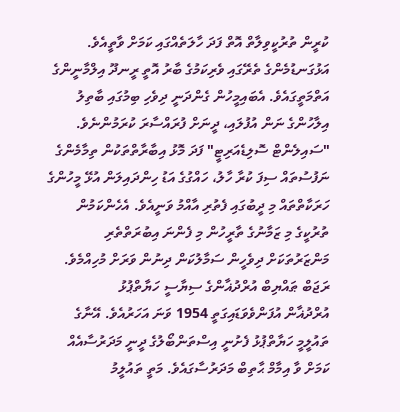ކުރީން ތުރުކީވިލާތް އޮތް ފަދަ ހާލަތެއްގައި ކަމަށް ވާތީއެވެ. އަޅުގަނޑުމެންގެ ތެރޭގައި ވެރިކަމުގެ ބާރު އޮތީ ރީނދޫ އިލްމާނީންގެ އަތްމަތީގައެވެ. އެބައިމީހުން ގެންދަނީ ދިވެހި ބިމުގައި ބާތިލު އިލާހުންގެ ނަން އުފުލައި، ދީނަށް ފުރައްސާރަ ކުރަމުންނެވެ. "ސައިލެންޓް ސޮލިޑެއަރިޓީ" ފަދަ މޮޅު އިބާރާތްތަކުން ތިމާމެންގެ ނަފުސުތައް ސިފަ ކުރާ ހާލު، ހައްގުގެ އަޑު ހިންދައިލަން އުޅޭ މީހުންގެ ހަރަކާތްތައް މި ދީބުގައި ފެތުރި އާއްމު ވަނީއެވެ. އެހެންކަމުން ތުރުކީގެ މި ޒަމާނުގެ ތާރީހުން މި ފެންނަ އިބުރަތްތެރި މަންޒަރުތަކަށް ދިވެހީން ސަމާލުކަން ދިނުން ވަރަށް މުހިއްމެވެ.
ރަޖަބް ޠައްޔިބް އުރްދުޣާންގެ ސިޔާސީ ހަޔާތްޕުޅު
އުރްދުޣާން އުފަންވެވަޑައިގަތީ 1954 ވަނަ އަހަރުއެވެ. އޭނާގެ ތައުލީމީ ހަޔާތްޕުޅު ފެށުނީ އިސްތަންބޯލުގެ ދީނީ މަދަރުސާއެއް ކަމަށް ވާ އިމާމް ޙާތިބް މަދަރުސާގައެވެ. މަތީ ތައުލީމު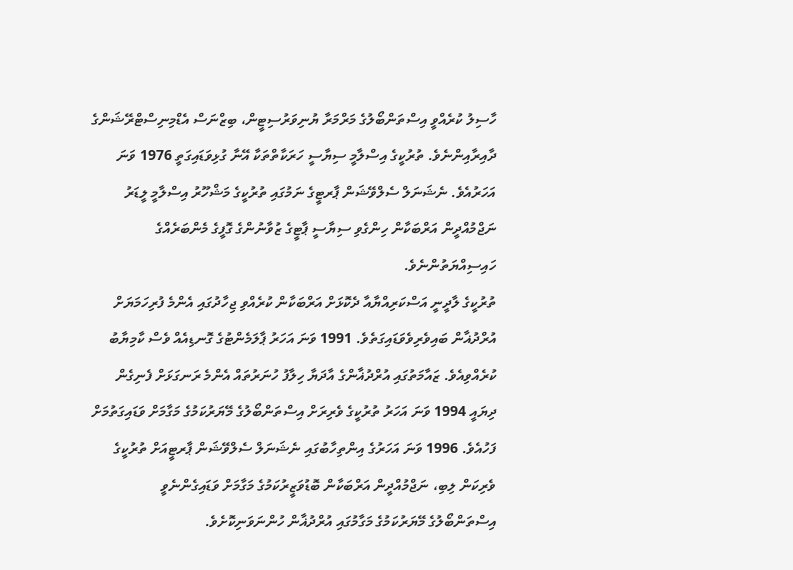ހާސިލު ކުރެއްވީ އިސްތަންބޯލުގެ މަރްމަރާ ޔުނިވަރުސިޓީން، ބިޒްނަސް އެޑްމިނިސްޓްރޭޝަންގެ ދާއިރާއިންނެވެ. ތުރުކީގެ އިސްލާމީ ސިޔާސީ ހަރަކާތްތަކާ އޭނާ ގުޅިވަޑައިގަތީ 1976 ވަނަ އަހަރުއެވެ. ނެޝަނަލް ސެލްވޭޝަން ޕާރޓީގެ ނަމުގައި ތުރުކީގެ މަޝްހޫރު އިސްލާމީ ލީޑަރު ނަޖްމުއްދީން އަރްބަކާން ހިންގެވި ސިޔާސީ ޕާޓީގެ ޒުވާނުންގެ ގޮފީގެ މެންބަރެއްގެ ހައިސިއްޔަތުންނެވެ.
ތުރުކީގެ ލާދީނީ އަސްކަރިއްޔާއާ ދެކޮޅަށް އަރްބަކާން ކުރެއްވި ޖިހާދުގައި އެންމެ ފުރިހަމަޔަށް އުރްދުޣާން ބައިވެރިވެވަޑައިގަތެވެ. 1991 ވަނަ އަހަރު ޕާލަމެންޓުގެ ގޮނޑިއެއް ވެސް ކާމިޔާބު ކުރެއްވިއެވެ. ޒައާމަތުގައި އުރްދުޣާންގެ އާދަޔާ ހިލާފު ހުނަރުތައް އެންމެ ރަނގަޅަށް ފެނިގެން ދިޔައީ 1994 ވަނަ އަހަރު ތުރުކީގެ ވެރިރަށް އިސްތަންބޯލުގެ މޭޔަރުކަމުގެ މަގާމަށް ވަޑައިގަތުމަށް ފަހުއެވެ. 1996 ވަނަ އަހަރުގެ އިންތިހާބުގައި ނެޝަނަލް ސެލްވޭޝަން ޕާރޓީއަށް ތުރުކީގެ ވެރިކަން ލިބި، ނަޖްމުއްދީން އަރްބަކާން ބޮޑުވަޒީރުކަމުގެ މަގާމަށް ވަޑައިގެންނެވީ އިސްތަންބޯލުގެ މޭޔަރުކަމުގެ މަގާމުގައި އުރްދުޣާން ހުންނަވަނިކޮށެވެ.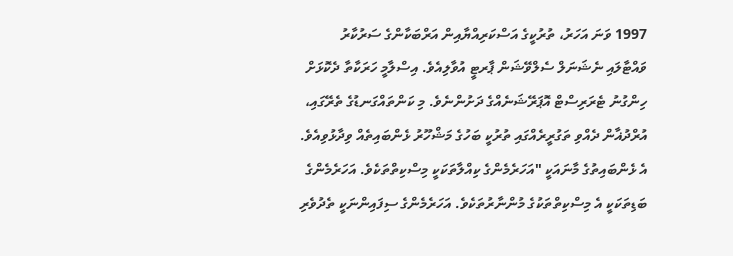1997 ވަނަ އަހަރު، ތުރުކީގެ އަސްކަރިއްޔާއިން އަރްބަކާންގެ ސަރުކާރު ވައްޓާލައި ނެޝަނަލް ސެލްވޭޝަން ޕާރޓީ އުވާލިއެވެ. އިސްލާމީ ހަރަކާތާ ދެކޮޅަށް ހިންގުނު ޓެރަރިސްޓް އޮޕަރޭޝަނެއްގެ ދަށުންނެވެ. މި ކަންތައްގަނޑުގެ ތެރޭގައި، އުރްދުޣާން ދެއްވި ތަގުރީރެއްގައި ތުރުކީ ބަހުގެ މަޝްހޫރު ޅެންބައިތެއް ވިދާޅުވިއެވެ. އެ ޅެންބައިތުގެ މާނައަކީ "އަހަރެމެންގެ ކިއްލާތަކަކީ މިސްކިތްތަކެވެ. އަހަރެމެންގެ ބަޑިތަކަކީ އެ މިސްކިތްތަކުގެ މުންނާރުތަކެވެ. އަހަރެމެންގެ ސިފައިންނަކީ ތެދުވެރި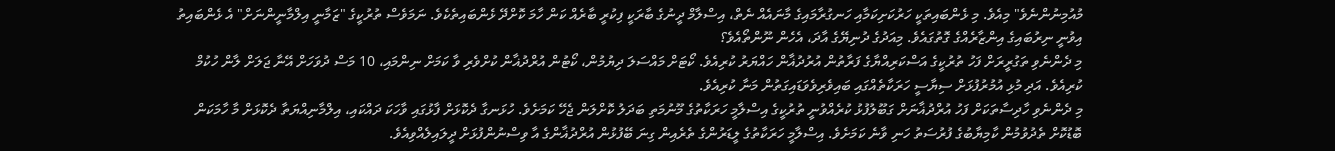މުއުމިނުންނެވެ" މިއެވެ. މި ޅެންބައިތަކީ ހަރުކަށިކަމާއި ހަނގުރާމައިގެ މާނައެއް ނެތް، އިސްލާމް ދީނުގެ ބާރަކީ ފިކުރީ ބާރެއް ކަން ހާމަ ކޮށްދޭ ޅެންބައިތެކެވެ. ނަމަވެސް ތުރުކީގެ "ޒަމާނީ އިލްމާނީންނަށް" އެ ޅެންބައިތު އިވުނީ ނިރުބައިގެ އިންޒާރެއްގެ ގޮތުގައެވެ. މިއަދުގެ ދުނިޔޭގެ އާދަ، އެހެން ނޫންތޯއެވެ؟
މި ދެންނެވި ތަގުރީރަށް ފަހު ތުރުކީގެ އަސްކަރިއްޔާގެ ފަރާތުން އުރުދުޣާން ހައްޔަރު ކުރިއެވެ. ކޯޓަށް މައްސަލަ ދިޔުމުން، ކޯޓުން އުރްދުޣާން ކުށްވެރި ވާ ކަމަށް ނިންމައި، 10 މަސް ދުވަހަށް އޭނާ ޖަލަށް ލާން ހުކުމް ކުރިއެވެ. އަދި މުޅި އުމުރުފުޅަށް ސިޔާސީ ހަރަކާތެއްގައި ބައިވެރިވެވަޑައިގަތުން މަނާ ކުރިއެވެ.
މި ދެންނެވި ހާދިސާތަކަށް ފަހު އުރްދުޣާނަށް ގަބޫލުފުޅު ކުރެއްވުނީ ތުރުކީގެ އިސްލާމީ ހަރަކާތުގެ މޫނުމަތި ބަދަލު ކޮށްލަން ޖެހޭ ކަމަށެވެ. ހުޅަނގާ ދެކޮޅަށް ފާޅުގައި ވާހަކަ ދައްކައި، އިލްމާނިއްޔަތާ ދެކޮޅަށް މާ ހާމަކަން ބޮޑުކޮށް ތެދުވުމުން ކާމިޔާބުގެ ފުރުސަތު ހަނި ވާނެ ކަމަށެވެ. އިސްލާމީ ހަރަކާތުގެ ލީޑަރުންގެ ތެރެއިން ގިނަ ބޭފުޅުން އުރްދުޣާންގެ އާ ވިސްނުންފުޅަށް ދީލައިލެއްވިއެވެ.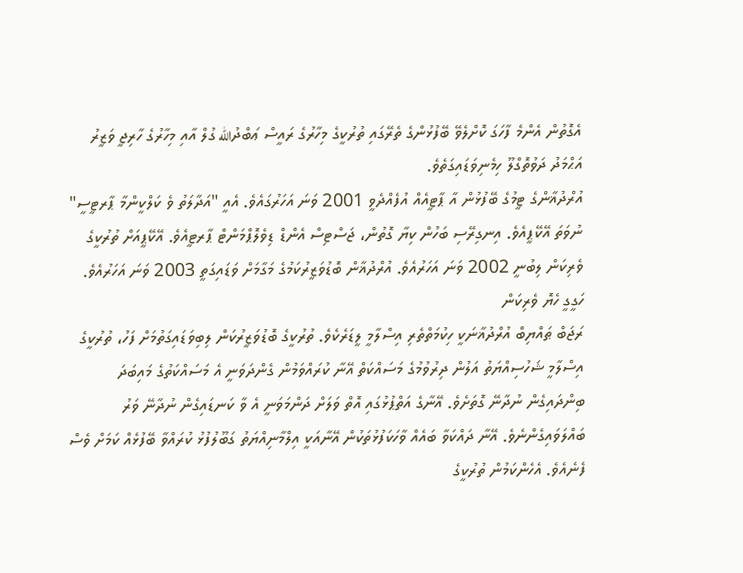އެގޮތުން އެންމެ ފާހަގަ ކޮށްލެވޭ ބޭފުޅުންގެ ތެރޭގައި ތުރުކީގެ މިހާރުގެ ރައީސް ޢަބްދުالله ގުލް އާއި މިހާރުގެ ހާރިޖީ ވަޒީރު އަޙްމަދު ދަވުތޮގްލޫ ހިމެނިވަޑައިގަތެވެ.
އުރްދުޣާންގެ ޓީމުގެ ބޭފުޅުން އާ ޕާޓީއެއް އުފެއްދެވީ 2001 ވަނަ އަހަރުގައެވެ. އެއީ "އަދާލަތު ވެ ކަލްކީންމާ ޕާރޓީސީ" ނުވަތަ އޭކޭޕީއެވެ. އިނގިރޭސި ބަހުން ކިޔާ ގޮތުން، ޖަސްޓިސް އެންޑް ޑިވެލޮޕްމަންޓް ޕާރޓީއެވެ. އޭކޭޕީއަށް ތުރުކީގެ ވެރިކަން ލިބުނީ 2002 ވަނަ އަހަރުއެވެ. އުރްދުޣާން ބޮޑުވަޒީރުކަމުގެ މަގާމަށް ވަޑައިގަތީ 2003 ވަނަ އަހަރުއެވެ.
ހަގީގީ ހެޔޮ ވެރިކަން
ރަޖަބް ޠައްޔިބް އުރްދުޣާނަކީ ހިކުމަތްތެރި އިސްލާމީ ލީޑަރެކެވެ. ތުރުކީގެ ބޮޑުވަޒީރުކަން ލިބިވަޑައިގަތުމަށް ފަހު، ތުރުކީގެ އިސްލާމީ ޝަހުސިއްޔަތު އަލުން ދިރުވުމުގެ މަސައްކަތް އޭނާ ކުރައްވަމުން ގެންދަވަނީ އެ މަސައްކަތުގެ މައިބަދަ ބިންދައިގެން ނުދާނޭ ގޮތަށެވެ. އޭނާގެ އަތްޕުޅުގައި އޮތް ވަލަށް ދަންމަވަނީ އެ ވާ ކަނޑައިގެން ނުދާނޭ ވަރު ބައްލަވައިގެންނެވެ. އޭނާ ދައްކަވާ ބައެއް ވާހަކަފުޅުތަކުން އޭނާއަކީ އިލްމާނިއްޔަތު ގަބޫލުފުޅު ކުރައްވާ ބޭފުޅެއް ކަމަށް ވެސް ފެނެއެވެ. އެހެންކަމުން ތުރުކީގެ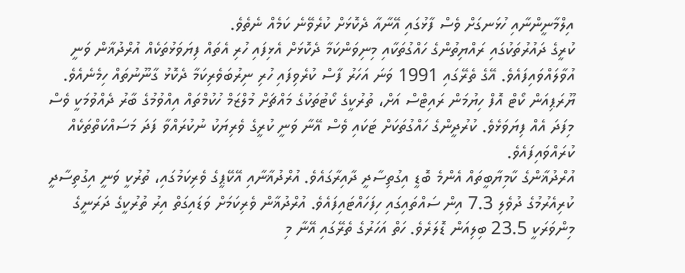އިލްމާނީންނާއި ހުޅަނގަށް ވެސް ފާޅުގައި އޭނާއާ ދެކޮޅަށް ކުރެވޭނެ ކަމެއް ނެތެވެ.
ކުރީގެ ދައުރުތަކުގައި ރައްޔިތުންގެ ހައްގުތަކާއި މިނިވަންކަމާ ދެކޮޅަށް އެޅިފައި ހުރި އެތައް ފިޔަވަޅުތަކެއް އުރްދުޣާން ވަނީ އުވާލައްވައިފައެވެ. އޭގެ ތެރޭގައި 1991 ވަނަ އަހަރު ފާސް ކުރެވިފައި ހުރި ނިރުބަވެރިކަމާ ދެކޮޅު ގާނޫނުތައް ހިމެނެއެވެ. ޔޫރަޕިއަން ކޯޓް އޮފް ހިޔުމަން ރައިޓްސް އަށް، ތުރުކީގެ ކޯޓުތަކުގެ މައްޗަށް މުލްޒަމް ހުކުމްތައް އިއްވުމުގެ ބާރު ދެއްވުމަކީ ވެސް މިފަދަ އެއް ފިޔަވަޅެވެ. ކުރުދީންގެ ހައްގުތަކަށް ޓަކައި ވެސް އޭނާ ވަނީ ކުރީގެ ވެރިޔަކު ނުކުރައްވާ ފަދަ މަސައްކަތްތަކެއް ކުރައްވައިފައެވެ.
އުރްދުޣާންގެ ކާމިޔާބީތައް އެންމެ ބޮޑީ އިގުތިސާދީ ދާއިރާގައެވެ. އުރްދުޣާނާއި އޭކޭޕީގެ ވެރިކަމުގައި، ތުރުކީ ވަނީ އިގުތިސާދީ ކުރިއެރުމުގެ ދުވެލި 7.3 އިން ސައްތައިގައި ހިފަހައްޓައިފައެވެ. އުރްދުޣާން ވެރިކަމަށް ވަޑައިގަތް އިރު ތުރުކީގެ ދަރަނީގެ މިންވަރަކީ 23.5 ބިލިއަން ޑޮލަރެވެ. ހަތް އަހަރުގެ ތެރޭގައި އޭނާ މި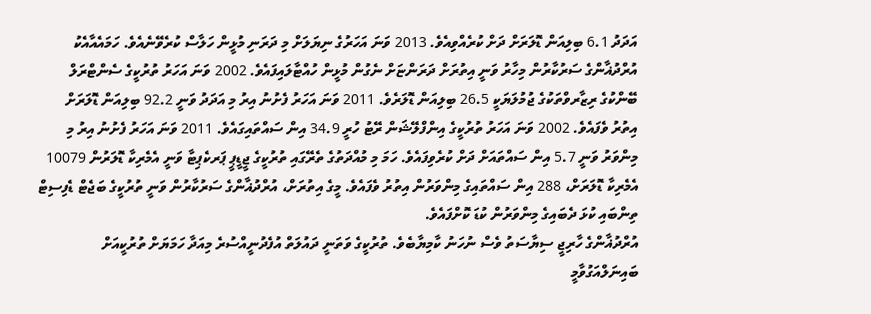އަދަދު 6.1 ބިލިއަން ޑޮލަރަށް ދަށް ކުރެއްވިއެވެ. 2013 ވަނަ އަހަރުގެ ނިޔަލަށް މި ދަރަނި މުޅީން ހަލާސް ކުރެވޭނެއެވެ. ހަމައެއާއެކު އުރްދުޣާންގެ ސަރުކާރުން މިހާރު ވަނީ އިތުރަށް ދަރަންޏަށް ނެގުން މުޅީން ހުއްޓާލައިފައެވެ. 2002 ވަނަ އަހަރު ތުރުކީގެ ސެންޓްރަލް ބޭންކުގެ ރިޒާރވްތަކުގެ ޖުމުލަޔަކީ 26.5 ބިލިއަން ޑޮލަރެވެ. 2011 ވަނަ އަހަރު ފެށުނު އިރު މި އަދަދު ވަނީ 92.2 ބިލިއަން ޑޮލަރަށް އިތުރު ވެފައެވެ. 2002 ވަނަ އަހަރު ތުރުކީގެ އިންފްލޭޝަން ރޭޓު ހުރީ 34.9 އިން ސައްތައިގައެވެ. 2011 ވަނަ އަހަރު ފެށުނު އިރު މި މިންވަރު ވަނީ 5.7 އިން ސައްތައަށް ދަށް ކުރެވިފައެވެ. ހަމަ މި މުއްދަތުގެ ތެރޭގައި ތުރުކީގެ ޖީޑީޕީ ޕަރކެޕިޓާ ވަނީ އެމެރިކާ ޑޮލަރުން 10079 އެމެރިކާ ޑޮލަރަށް، 288 އިން ސައްތައިގެ މިންވަރުން އިތުރު ވެފައެވެ. މީގެ އިތުރަށް، އުރްދުޣާންގެ ސަރުކާރުން ވަނީ ތުރުކީގެ ބަޖެޓް ޑެފިސިޓް ތިންބައި ކުޅަ ދެބައިގެ މިންވަރުން ކުޑަ ކޮށްފައެވެ.
އުރްދުޣާންގެ ހާރިޖީ ސިޔާސަތު ވެސް ނުހަނު ކާމިޔާބެވެ. ތުރުކީގެ ވަތަނީ ދައުލަތް އުފެދުނީއްސުރެ މިއަދާ ހަމަޔަށް ތުރުކީއަށް ބައިނަލްއަގުވާމީ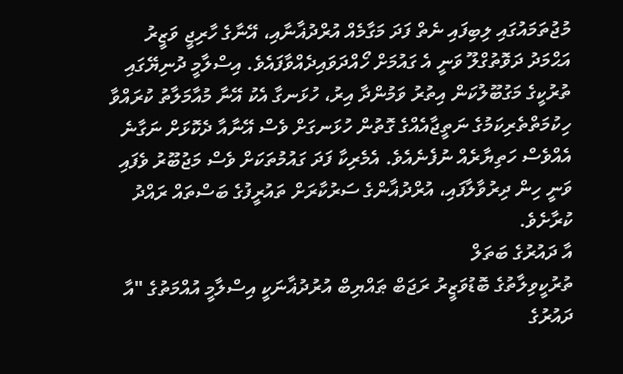މުޖުތަމައުގައި ލިބިފައި ނެތް ފަދަ މަގާމެއް އުރްދުޣާނާއި، އޭނާގެ ހާރިޖީ ވަޒީރު އަޙްމަދު ދަވޮތުގްލޫ ވަނީ އެ ގައުމަށް ހޯއްދަވައިދެއްވާފައެވެ. އިސްލާމީ ދުނިޔޭގައި ތުރުކީގެ މަގުބޫލުކަން އިތުރު ވަމުންދާ އިރު، ހުޅަނގާ އެކު އޭނާ މުއާމަލާތު ކުރައްވާ ހިކުމަތްތެރިކަމުގެ ނަތީޖާއެއްގެ ގޮތުން ހުޅަނގަށް ވެސް އޭނާއާ ދެކޮޅަށް ނަގާނެ އެއްވެސް ހަތިޔާރެއް ނުފެނެއެވެ. އެމެރިކާ ފަދަ ގައުމުތަކަށް ވެސް މަޖުބޫރު ވެފައި ވަނީ ހިން ދިރުވާލާފައި، އުރްދުޣާންގެ ސަރުކާރަށް ތައުރީފުގެ ބަސްތައް ރައްދު ކުރާށެވެ.
އާ ދައުރުގެ ބަތަލް
ތުރުކީވިލާތުގެ ބޮޑުވަޒީރު ރަޖަބް ޠައްޔިބް އުރުދުޣާނަކީ އިސްލާމީ އުއްމަތުގެ "އާ ދައުރުގެ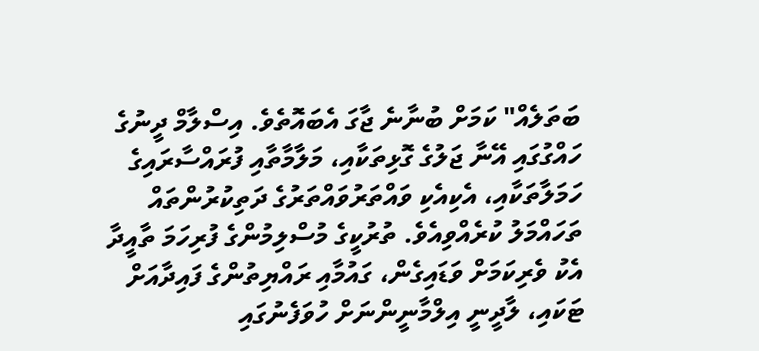ބަތަލެއް" ކަމަށް ބުނާނެ ޖާގަ އެބައޮތެވެ. އިސްލާމް ދީނުގެ ހައްގުގައި އޭނާ ޖަލުގެ ގޮޅިތަކާއި، މަލާމާތާއި ފުރައްސާރައިގެ ހަމަލާތަކާއި، އެކިއެކި ވައްތަރުވައްތަރުގެ ދަތިކުރުންތައް ތަހައްމަލު ކުރެއްވިއެވެ. ތުރުކީގެ މުސްލިމުންގެ ފުރިހަމަ ތާއީދާ އެކު ވެރިކަމަށް ވަޑައިގެން، ގައުމާއި ރައްޔިތުންގެ ފައިދާއަށް ޓަކައި، ލާދީނީ އިލްމާނީންނަށް ހުވަފެނުގައި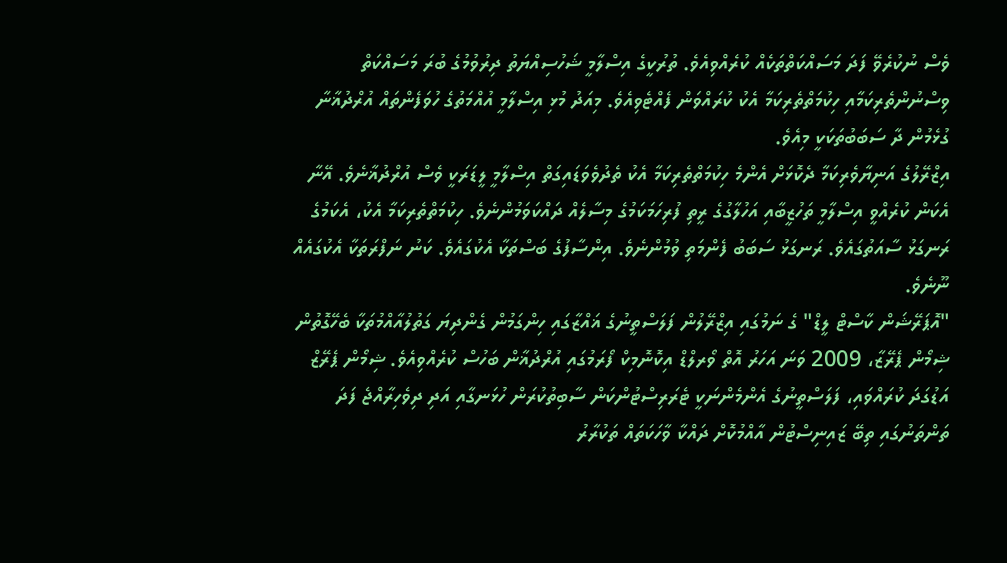ވެސް ނުކުރެވޭ ފަދަ މަސައްކަތްތަކެއް ކުރެއްވިއެވެ. ތުރުކީގެ އިސްލާމީ ޝަހުސިއްޔަތު ދިރުވުމުގެ ބުރަ މަސައްކަތް ވިސްނުންތެރިކަމާއި ހިކުމަތްތެރިކަމާ އެކު ކުރައްވަން ފެއްޓެވިއެވެ. މިއަދު މުޅި އިސްލާމީ އުއްމަތުގެ ހުވަފެންތައް އުރްދުޣާނާ ގުޅެމުން ދާ ސަބަބުތަކަކީ މިއެވެ.
އިޒްރޭލުގެ އަނިޔާވެރިކަމާ ދެކޮޅަށް އެންމެ ހިކުމަތްތެރިކަމާ އެކު ތެދުވެވަޑައިގަތް އިސްލާމީ ލީޑަރަކީ ވެސް އުރްދުޣާނެވެ. އޭނާ އެކަން ކުރެއްވީ އިސްލާމީ ތަހުޒީބާއި އަހުލާގުގެ ރީތި ފުރިހަމަކަމުގެ މިސާލެއް ދައްކަވަމުންނެވެ. ހިކުމަތްތެރިކަމާ އެކު، އެކަމުގެ ރަނގަޅު ސާއަތުގައެވެ. ރަނގަޅު ސަބަބު ފެންމަތި ވުމުންނެވެ. އިންސާފުގެ ބަސްތަކާ އެކުގައެވެ. ކަނު ނަފްރަތަކާ އެކުގައެއް ނޫނެވެ.
"އޮޕަރޭޝަން ކާސްޓް ލީޑް" ގެ ނަމުގައި އިޒްރޭލުން ފަލަސްތީނުގެ ޣައްޒާގައި ހިންގަމުން ގެންދިޔަ ގަތުލުއާއްމުތަކާ ބެހޭގޮތުން ޝިމޯން ޕެރޭޒާ، 2009 ވަނަ އަހަރު އޮތް ވޯރލްޑް އިކޮނޮމިކް ފޯރަމުގައި އުރްދުޣާން ބަހުސް ކުރެއްވިއެވެ. ޝިމޯން ޕެރޭޒް އަޑުގަދަ ކުރައްވައި، ފަލަސްތީނުގެ އެންމެންނަކީ ޓެރަރިސްޓުންކަން ސާބިތުކުރަން ހުޅަނގާއި އަދި ދިވެހިރާއްޖެ ފަދަ ތަންތަނުގައި ތިބޭ ޒައިނިސްޓުން އާއްމުކޮށް ދައްކާ ވާހަކަތައް ތަކުރާރު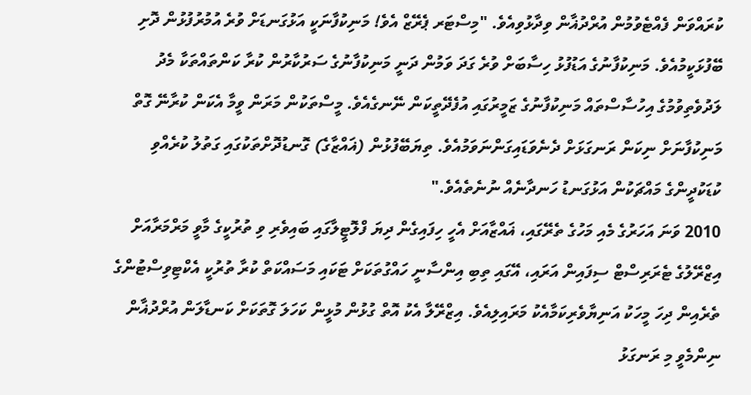ކުރައްވަން ފެއްޓެވުމުން އުރްދުޣާން ވިދާޅުވިއެވެ. "މިސްޓަރ ޕެރޭޒް އެވެ! މަނިކުފާނަކީ އަޅުގަނޑަށް ވުރެ އުމުރުފުޅުން ދޮށި ބޭފުޅަކީމުއެވެ. މަނިކުފާނުގެ އަޑުފުޅު ހިސާބަށް ވުރެ ގަދަ ވަމުން ދަނީ މަނިކުފާނުގެ ސަރުކާރުން ކުރާ ކަންތައްތަކާ މެދު ލަދުވެތިވުމުގެ އިހުސާސްތައް މަނިކުފާނުގެ ޒަމީރުގައި އުފެދޭތީކަން ނޭނގެއެވެ. މީސްތަކުން މަރަން ވީމާ އެކަން ކުރާނޭ ގޮތް މަނިކުފާނަށް ނިކަން ރަނގަޅަށް ދެނެވަޑައިގަންނަވަމުއެވެ. ތިޔަބޭފުޅުން (ޣައްޒާގެ) ގޮނޑުދޮށްތަކުގައި ގަތުލު ކުރެއްވި ކުޑަކުދީންގެ މައްޗަކުން އަޅުގަނޑު ހަނދާނެއް ނުނެތެއެވެ."
2010 ވަނަ އަހަރުގެ މެއި މަހުގެ ތެރޭގައި، ޣައްޒާއަށް އެހީ ހިފައިގެން ދިޔަ ފްލޮޓީލާގައި ބައިވެރި ވި ތުރުކީގެ މާވީ މަރްމަރާއަށް އިޒްރޭލުގެ ޓެރަރިސްޓް ސިފައިން އަރައި، އޭގައި ތިބި އިންސާނީ ހައްގުތަކަށް ޓަކައި މަސައްކަތް ކުރާ ތުރުކީ އެކްޓިވިސްޓުންގެ ތެރެއިން ދިހަ މީހަކު އަނިޔާވެރިކަމާއެކު މަރައިލިއެވެ. އިޒްރޭލާ އެކު އޮތް ގުޅުން މުޅީން ކަހަލަ ގޮތަކަށް ކަނޑާލަން އުރްދުޣާން ނިންމެވީ މި ރަނގަޅު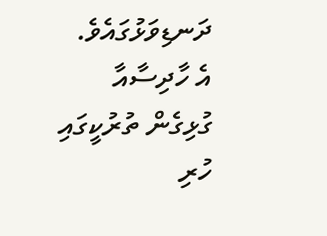ދަނޑިވަޅުގައެވެ. އެ ހާދިސާއާ ގުޅިގެން ތުރުކީގައި ހުރި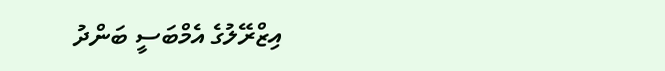އިޒްރޭލުގެ އެމްބަސީ ބަންދު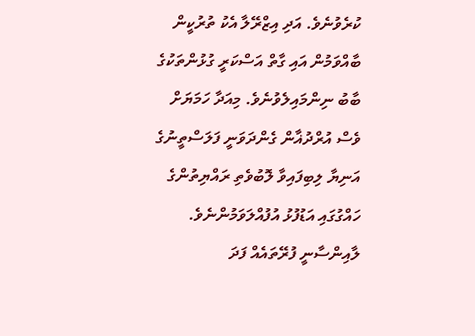ކުރެވުނެވެ. އަދި އިޒްރޭލާ އެކު ތުރުކީން ބާއްވަމުން އައި ގާތް އަސްކަރީ ގުޅުންތަކުގެ ބާބު ނިންމައިލެވުނެވެ. މިއަދާ ހަމަޔަށް ވެސް އުރްދުޣާން ގެންދަވަނީ ފަލަސްތީނުގެ އަނިޔާ ލިބިފައިވާ ލޮބުވެތި ރައްޔިތުންގެ ހައްގުގައި އަޑުފުޅު އުފުއްލަވަމުންނެވެ. ލާއިންސާނީ ފުރޭތައެއް ފަދަ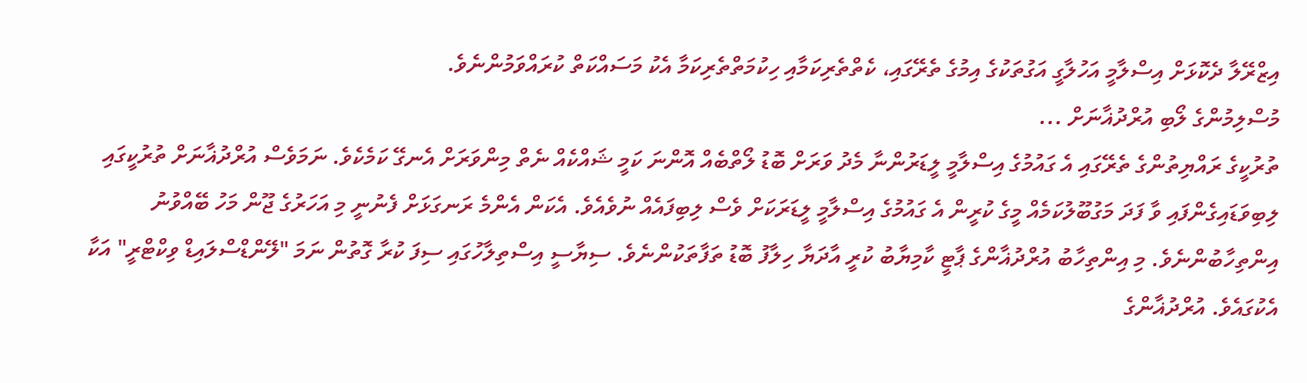އިޒްރޭލާ ދެކޮޅަށް އިސްލާމީ އަހުލާގީ އަގުތަކުގެ އިމުގެ ތެރޭގައި، ކެތްތެރިކަމާއި ހިކުމަތްތެރިކަމާ އެކު މަސައްކަތް ކުރައްވަމުންނެވެ.
މުސްލިމުންގެ ލޯބި އުރްދުޣާނަށް ...
ތުރުކީގެ ރައްޔިތުންގެ ތެރޭގައި އެ ގައުމުގެ އިސްލާމީ ލީޑަރުންނާ މެދު ވަރަށް ބޮޑު ލޯތްބެއް އޮންނަ ކަމީ ޝައްކެއް ނެތް މިންވަރަށް އެނގޭ ކަމެކެވެ. ނަމަވެސް އުރްދުޣާނަށް ތުރުކީގައި ލިބިވަޑައިގެންފައި ވާ ފަދަ މަގުބޫލުކަމެއް މީގެ ކުރީން އެ ގައުމުގެ އިސްލާމީ ލީޑަރަކަށް ވެސް ލިބިފައެއް ނުވެއެވެ. އެކަން އެންމެ ރަނގަޅަށް ފެނުނީ މި އަހަރުގެ ޖޫން މަހު ބޭއްވުނު އިންތިހާބުންނެވެ. މި އިންތިހާބު އުރްދުޣާންގެ ޕާޓީ ކާމިޔާބު ކުރީ އާދަޔާ ހިލާފު ބޮޑު ތަފާތަކުންނެވެ. ސިޔާސީ އިސްތިލާހުގައި ސިފަ ކުރާ ގޮތުން ނަމަ "ލޭންޑްސްލައިޑް ވިކްޓްރީ" އަކާ އެކުގައެވެ. އުރްދުޣާންގެ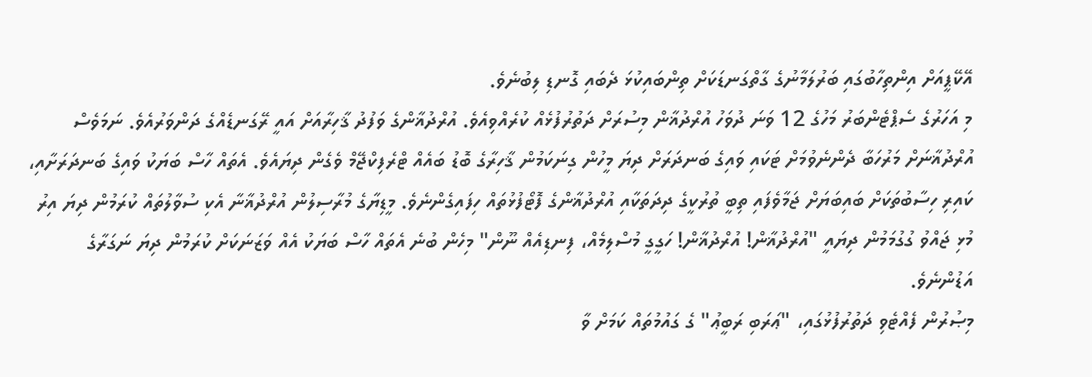އޭކޭޕީއަށް އިންތިހާބުގައި ބަރުލަމާނުގެ ގާތްގަނޑަކަށް ތިންބައިކުޅަ ދެބައި ގޮނޑި ލިބުނެވެ.
މި އަހަރުގެ ސެޕްޓެންބަރު މަހުގެ 12 ވަނަ ދުވަހު އުރްދުޣާން މިސުރަށް ދަތުރުފުޅެއް ކުރެއްވިއެވެ. އުރްދުޣާންގެ ވަފުދު ޤާހިރާއަށް އައީ ރޭގަނޑެއްގެ ދަންވަރުއެވެ. ނަމަވެސް އުރްދުޣާނަށް މަރުހަބާ ދެންނެވުމަށް ޓަކައި ވައިގެ ބަނދަރަށް ދިޔަ މީހުން ގިނަކަމުން ޤާހިރާގެ ބޮޑު ބައެއް ޓްރެފިކްޖޭމް ވެގެން ދިޔައެވެ. އެތައް ހާސް ބަޔަކު ވައިގެ ބަނދަރަށާއި، ކައިރި ހިސާބުތަކަށް ބައިބަޔަށް ޖަމާވެފައި ތިބީ ތުރުކީގެ ދިދަތަކާއި އުރްދުޣާންގެ ފޮޓޯފުޅުތައް ހިފައިގެންނެވެ. މީޑިޔާގެ މުރާސިލުން އުރްދުޣާނާ އެކި ސުވާލުތައް ކުރަމުން ދިޔަ އިރު މުޅި ޖައްވު ގުގުމަމުން ދިޔައީ "އުރްދުޣާން! އުރްދުޣާން! ހަގީގީ މުސްލިމެއް، ފިނޑިއެއް ނޫން" މިހެން ބުނެ އެތައް ހާސް ބަޔަކު އެއް ވަޒަނަކަށް ކުރަމުން ދިޔަ ނަގަރާގެ އަޑުންނެވެ.
މިޞުރުން ފެއްޓެވި ދަތުރުފުޅުގައި، "ޢަރަބި ރަބީޢު" ގެ ގައުމުތައް ކަމަށް ވާ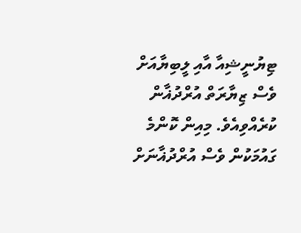ޓިޔުނީޝިއާ އާއި ލީބިޔާއަށް ވެސް ޒިޔާރަތް އުރްދުޣާން ކުރެއްވިއެވެ. މިއިން ކޮންމެ ގައުމަކުން ވެސް އުރްދުޣާނަށް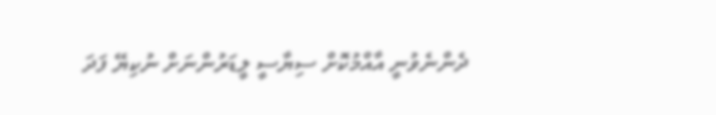ދެންނެވުނީ އާއްމުކޮށް ސިޔާސީ ލީޑަރުންނަށް ނުކިޔޭ ފަދަ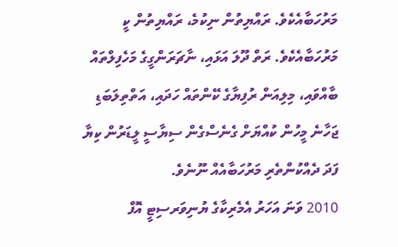މަރުހަބާއެކެވެ. ރައްޔިތުން ނިކުމެ، ރައްޔިތުން ކީ މަރުހަބާއެކެވެ. ރަތް ދޫލަ އަޅައި، ނާޗަރަންގީގެ މަހެފިލްތައް ބާއްވައި، މިލިއަން ރުފިޔާގެ ކޭންތައް ހަދައި، އަތްތިލަބަޑި ޖަހާނެ މީހުން ކުއްޔަށް ގެނެސްގެން ސިޔާސީ ލީޑަރުން ކިޔާ ފަދަ ދެއްކުންތެރި މަރުހަބާއެއް ނޫނެވެ.
2010 ވަނަ އަހަރު އެމެރިކާގެ ޔުނިވަރސިޓީ އޮފް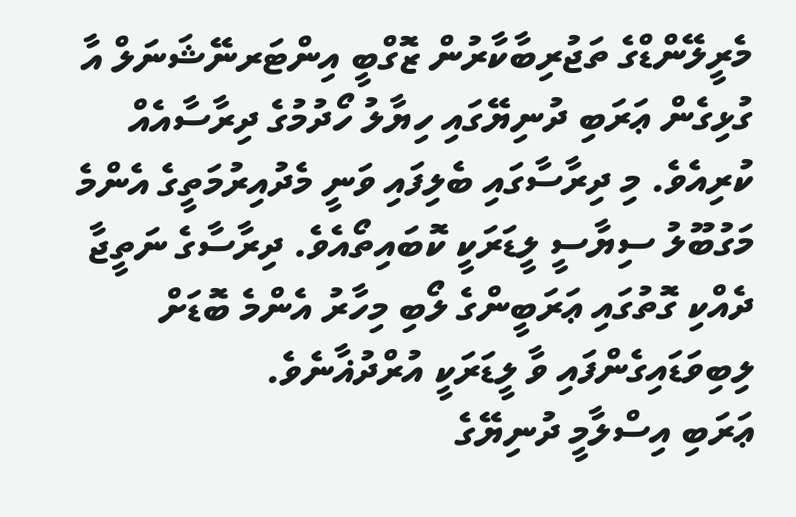މެރީލޭންޑްގެ ތަޖުރިބާކާރުން ޒޮގްބީ އިންޓަރނޭޝަނަލް އާ ގުޅިގެން ޢަރަބި ދުނިޔޭގައި ހިޔާލު ހޯދުމުގެ ދިރާސާއެއް ކުރިއެވެ. މި ދިރާސާގައި ބެލިފައި ވަނީ މެދުއިރުމަތީގެ އެންމެ މަގުބޫލު ސިޔާސީ ލީޑަރަކީ ކޮބައިތޯއެވެ. ދިރާސާގެ ނަތީޖާ ދެއްކި ގޮތުގައި ޢަރަބީންގެ ލޯބި މިހާރު އެންމެ ބޮޑަށް ލިބިވަޑައިގެންފައި ވާ ލީޑަރަކީ އުރްދުޣާނެވެ.
ޢަރަބި އިސްލާމީ ދުނިޔޭގެ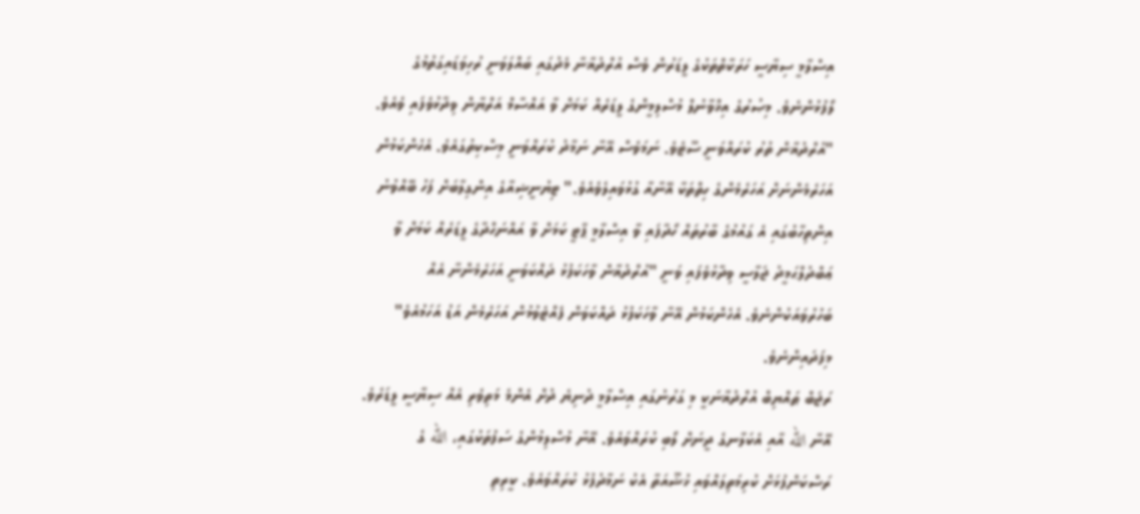އިސްލާމީ ސިޔާސީ ހަރަކާތްތަކުގެ ލީޑަރުން ވެސް އުރްދުޣާނާ މެދުގައި ބައްލަވަނީ ރުހިވަޑައިގަތުމުގެ ލޯފުޅުންނެވެ. މިޞުރުގެ އިޚްވާނުލް މުސްލިމީންގެ ލީޑަރެއް ކަމަށް ވާ އައްސާމް އަރްޔާން ވިދާޅުވެފައި ވެއެވެ. "އުރްދުޣާން ތުރު ކުރައްވަނީ ސޫޓެވެ. ނަމަވެސް އޭނާ ނަމާދު ކުރައްވަނީ މިސްކިތުގައެވެ. އެހެންކަމުން އަހަރެމެންނަށް އަހަރެމެންގެ ހިތްތަކާ އޭނާއާ ގުޅުވައިލެވެއެވެ." ޓިޔުނީޝިއާގެ އިންގިލާބަށް ފަހު ބޭއްވުނު އިންތިހާބުގައި އެ ގައުމުގެ ބާރުތައް ހޯދާފައި ވާ އިސްލާމީ ޕާޓީ ކަމަށް ވާ އައްނަހްދާގެ ލީޑަރެއް ކަމަށް ވާ ޢަބްދުލްޙަމީދު ޖަލާސީ ވިދާޅުވެފައި ވަނީ "އުރްދުޣާން ވާހަކަފުޅު ދައްކަވަނީ އަހަރެމެންނާ އެއް ބަހުރުވައަކުންނެވެ. އެހެންކަމުން އޭނާ ވާހަކަފުޅު ދައްކަވަން ފެއްޓެވުމުން އަހަރެމެން އަޑު އަހަމުއެވެ" މިފަދައިންނެވެ.
ރަޖަބް ޠައްޔިބް އުރްދުޣާނަކީ މި ގަރުނުގައި އިސްލާމީ ދުނިޔެ ދުށް އެންމެ މަތިވެރި އެއް ސިޔާސީ ލީޑަރެވެ. އޭނާ الله އާއި އެކަލާނގެ ދީނަށް ލޯބި ކުރައްވައެވެ. އޭނާ މުސްލިމުންގެ ސަފުތަކުގައި، الله ގެ ރަސްކަންފުޅަށް ކުރިމަތިލައްވައި ޚުޝޫއަތާ އެކު ނަމާދުފުޅު ކުރައްވައެވެ. ކީރިތި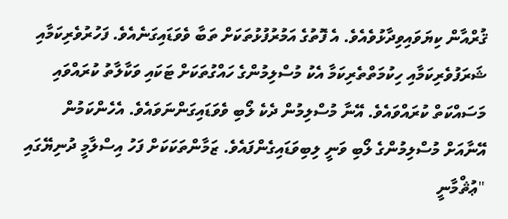ޤުރްއާން ކިޔަވައިވިދާޅުވެއެވެ. އެ ފޮތުގެ އަމުރުފުޅުތަކަށް ތަބާ ވެވަޑައިގަނެއެވެ. ފަހުރުވެރިކަމާއި ޝަރަފުވެރިކަމާއި ހިކުމަތްތެރިކަމާ އެކު މުސްލިމުންގެ ހައްގުތަކަށް ޓަކައި ވަކާލާތު ކުރައްވައި މަސައްކަތް ކުރައްވައެވެ. އޭނާ މުސްލިމުން ދެކެ ލޯބި ވެވަޑައިގަންނަވައެވެ. އެހެންކަމުން އޭނާއަށް މުސްލިމުންގެ ލޯބި ވަނީ ލިބިވަޑައިގެންފައެވެ. ޒަމާންތަކަކަށް ފަހު އިސްލާމީ ދުނިޔޭގައި "ޢުޘްމާނީ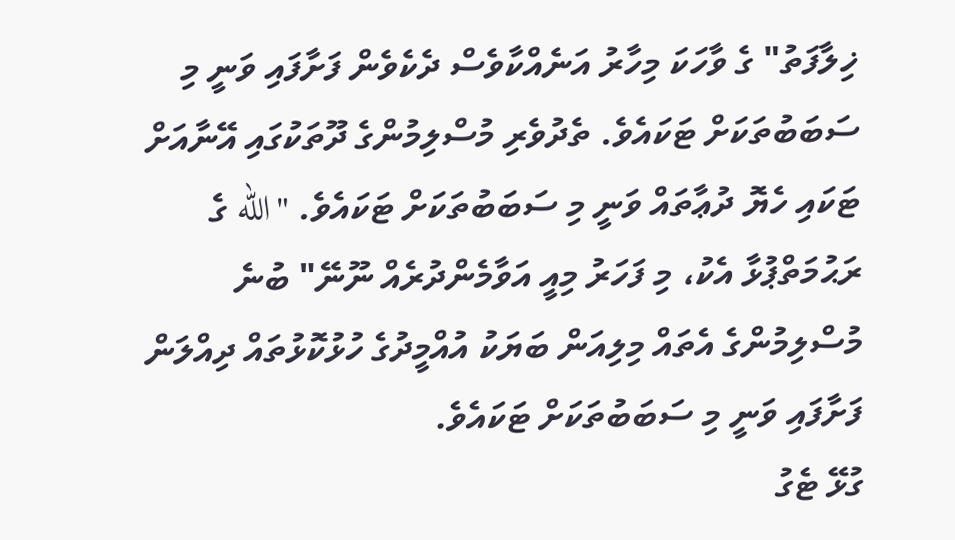ޚިލާފަތު" ގެ ވާހަކަ މިހާރު އަނެއްކާވެސް ދެކެވެން ފަށާފައި ވަނީ މި ސަބަބުތަކަށް ޓަކައެވެ. ތެދުވެރި މުސްލިމުންގެ ދޫތަކުގައި އޭނާއަށް ޓަކައި ހެޔޮ ދުޢާތައް ވަނީ މި ސަބަބުތަކަށް ޓަކައެވެ. "الله ގެ ރަޙުމަތްޕުޅާ އެކު، މި ފަހަރު މިއީ އަވާމެންދުރެއް ނޫނޭ" ބުނެ މުސްލިމުންގެ އެތައް މިލިއަން ބަޔަކު އުއްމީދުގެ ހުޅުކޮޅުތައް ދިއްލަން ފަށާފައި ވަނީ މި ސަބަބުތަކަށް ޓަކައެވެ.
ގުޅޭ ޓެގު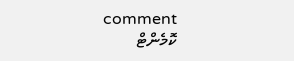comment ކޮމެންޓް